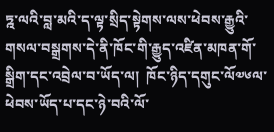ཏྰ་ལའི་བླ་མའི་ད་ལྟ་སྲིད་སྟེགས་ལས་ཕེབས་རྒྱུའི་གསལ་བསྒྲགས་དེ་ནི་ཁོང་གི་རྒྱུད་འཛིན་མཁན་གོ་སྒྲིག་དང་འབྲེལ་བ་ཡོད་ལ།  ཁོང་ཉིད་དགུང་ལོ༧༦ལ་ཕེབས་ཡོད་པ་དང་ཉེ་བའི་ལོ་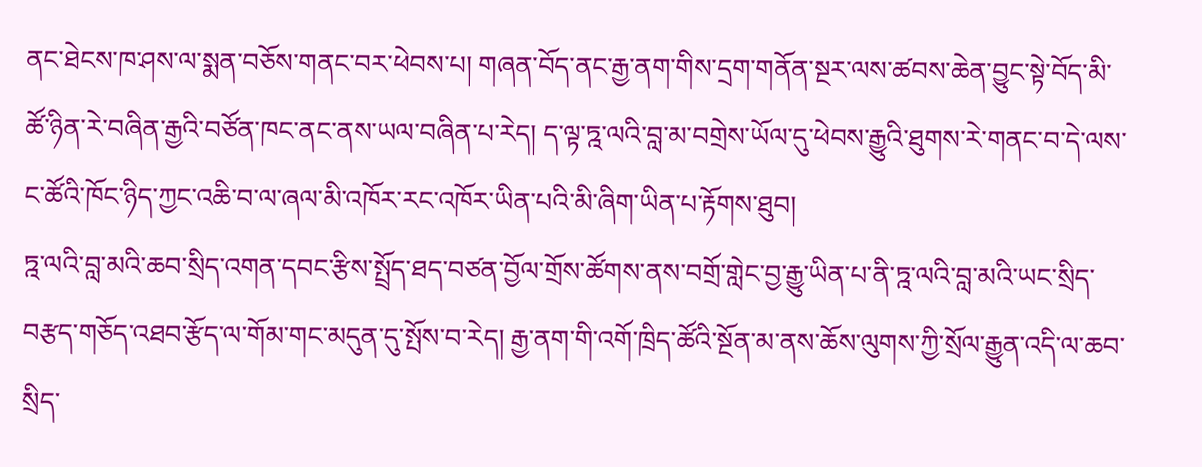ནང་ཐེངས་ཁ་ཤས་ལ་སྨན་བཅོས་གནང་བར་ཕེབས་པ། གཞན་བོད་ནང་རྒྱ་ནག་གིས་དྲག་གནོན་སྔར་ལས་ཚབས་ཆེན་བྱུང་སྟེ་བོད་མི་ཚོ་ཉིན་རེ་བཞིན་རྒྱའི་བཙོན་ཁང་ནང་ནས་ཡལ་བཞིན་པ་རེད། ད་ལྟ་ཏྰ་ལའི་བླ་མ་བགྲེས་ཡོལ་དུ་ཕེབས་རྒྱུའི་ཐུགས་རེ་གནང་བ་དེ་ལས་ང་ཚོའི་ཁོང་ཉིད་ཀྱང་འཆི་བ་ལ་ཞལ་མི་འཁོར་རང་འཁོར་ཡིན་པའི་མི་ཞིག་ཡིན་པ་རྟོགས་ཐུབ།
ཏྰ་ལའི་བླ་མའི་ཆབ་སྲིད་འགན་དབང་རྩིས་སྤྲོད་ཐད་བཙན་བྱོལ་གྲོས་ཚོགས་ནས་བགྲོ་གླེང་བྱ་རྒྱུ་ཡིན་པ་ནི་ཏྰ་ལའི་བླ་མའི་ཡང་སྲིད་བརྩད་གཅོད་འཐབ་རྩོད་ལ་གོམ་གང་མདུན་དུ་སྤོས་བ་རེད། རྒྱ་ནག་གི་འགོ་ཁྲིད་ཚོའི་སྔོན་མ་ནས་ཆོས་ལུགས་ཀྱི་སྲོལ་རྒྱུན་འདི་ལ་ཆབ་སྲིད་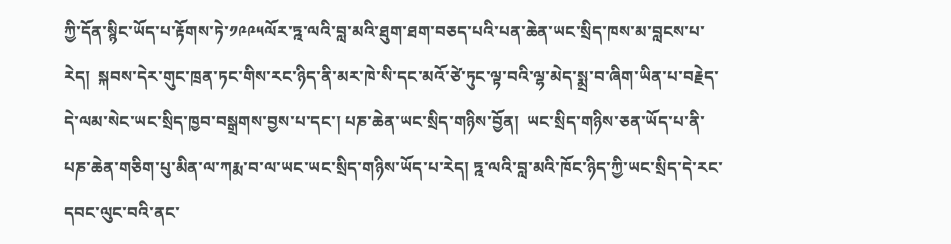ཀྱི་དོན་སྙིང་ཡོད་པ་རྟོགས་ཏེ་༡༩༩༥ལོར་ཏྰ་ལའི་བླ་མའི་ཐུག་ཐག་བཅད་པའི་པན་ཆེན་ཡང་སྲིད་ཁས་མ་བླངས་པ་རེད།  སྐབས་དེར་གུང་ཁྲན་ཏང་གིས་རང་ཉིད་ནི་མར་ཁེ་སི་དང་མའོ་ཙེ་ཏུང་ལྟ་བའི་ལྷ་མེད་སྨྲ་བ་ཞིག་ཡིན་པ་བརྗེད་དེ་ལམ་སེང་ཡང་སྲིད་ཁྱབ་བསྒྲགས་བྱས་པ་དང་། པཎ་ཆེན་ཡང་སྲིད་གཉིས་བྱོན།  ཡང་སྲིད་གཉིས་ཅན་ཡོད་པ་ནི་པཎ་ཆེན་གཅིག་པུ་མིན་ལ་ཀརྨ་བ་ལ་ཡང་ཡང་སྲིད་གཉིས་ཡོད་པ་རེད། ཏྰ་ལའི་བླ་མའི་ཁོང་ཉིད་ཀྱི་ཡང་སྲིད་དེ་རང་དབང་ལུང་བའི་ནང་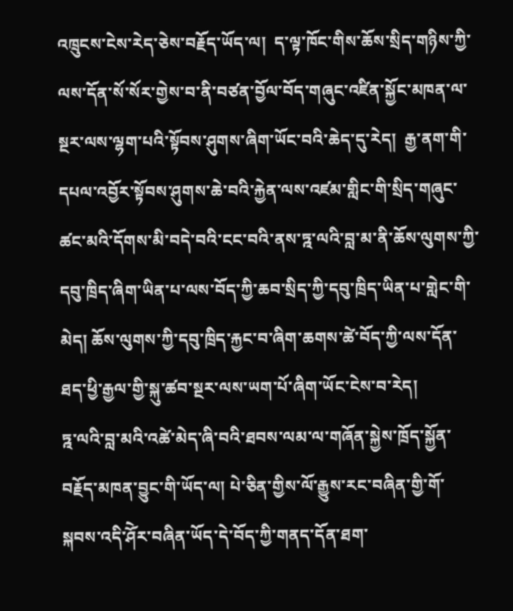འཁྲུངས་ངེས་རེད་ཅེས་བརྗོད་ཡོད་ལ།  ད་ལྟ་ཁོང་གིས་ཆོས་སྲིད་གཉིས་ཀྱི་ལས་དོན་སོ་སོར་གྱེས་བ་ནི་བཙན་བྱོལ་བོད་གཞུང་འཛིན་སྐྱོང་མཁན་ལ་སྔར་ལས་ལྷག་པའི་སྟོབས་ཤུགས་ཞིག་ཡོང་བའི་ཆེད་དུ་རེད།  རྒྱ་ནག་གི་དཔལ་འབྱོར་སྟོབས་ཤུགས་ཆེ་བའི་རྐྱེན་ལས་འཛམ་གླིང་གི་སྲིད་གཞུང་ཚང་མའི་དོགས་མི་བདེ་བའི་ངང་བའི་ནས་ཏྰ་ལའི་བླ་མ་ནི་ཆོས་ལུགས་ཀྱི་དབུ་ཁྲིད་ཞིག་ཡིན་པ་ལས་བོད་ཀྱི་ཆབ་སྲིད་ཀྱི་དབུ་ཁྲིད་ཡིན་པ་གླེང་གི་མེད། ཆོས་ལུགས་ཀྱི་དབུ་ཁྲིད་རྐྱང་བ་ཞིག་ཆགས་ཚེ་བོད་ཀྱི་ལས་དོན་ཐད་ཕྱི་རྒྱལ་གྱི་སྐུ་ཚབ་སྔར་ལས་ཡག་པོ་ཞིག་ཡོང་ངེས་བ་རེད།
ཏྰ་ལའི་བླ་མའི་འཚེ་མེད་ཞི་བའི་ཐབས་ལམ་ལ་གཞོན་སྐྱེས་ཁྲོད་སྐྱོན་བརྗོད་མཁན་བྱུང་གི་ཡོད་ལ། པེ་ཅིན་གྱིས་ལོ་རྒྱུས་རང་བཞིན་གྱི་གོ་སྐབས་འདི་ཤོེར་བཞིན་ཡོད་དེ་བོད་ཀྱི་གནད་དོན་ཐག་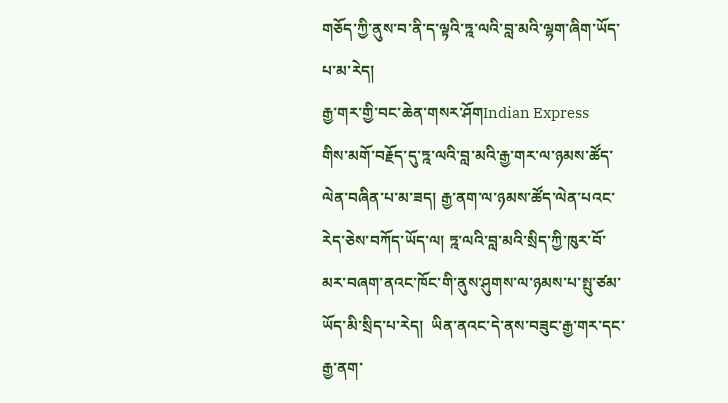གཅོད་ཀྱི་ནུས་བ་ནི་ད་ལྟའི་ཏྰ་ལའི་བླ་མའི་ལྷག་ཞིག་ཡོད་པ་མ་རེད།
རྒྱ་གར་གྱི་བང་ཆེན་གསར་ཤོགIndian Express
གིས་མགོ་བརྗོད་དུ་ཏྰ་ལའི་བླ་མའི་རྒྱ་གར་ལ་ཉམས་ཚོད་ལེན་བཞིན་པ་མ་ཟད། རྒྱ་ནག་ལ་ཉམས་ཚོད་ལེན་པའང་རེད་ཅེས་བཀོད་ཡོད་ལ། ཏྰ་ལའི་བླ་མའི་སྲིད་ཀྱི་ཁུར་བོ་མར་བཞག་ནའང་ཁོང་གི་ནུས་ཤུགས་ལ་ཉམས་པ་སྤུ་ཙམ་ཡོད་མི་སྲིད་པ་རེད།  ཡིན་ནའང་དེ་ནས་བཟུང་རྒྱ་གར་དང་རྒྱ་ནག་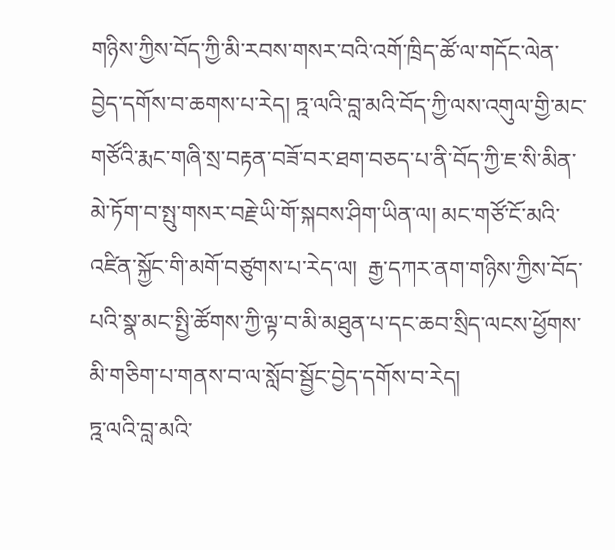གཉིས་ཀྱིས་བོད་ཀྱི་མི་རབས་གསར་བའི་འགོ་ཁྲིད་ཚོ་ལ་གདོང་ལེན་བྱེད་དགོས་བ་ཆགས་པ་རེད། ཏྰ་ལའི་བླ་མའི་བོད་ཀྱི་ལས་འགུལ་གྱི་མང་གཙོའི་རྨང་གཞི་སྲ་བརྟན་བཟོ་བར་ཐག་བཅད་པ་ནི་བོད་ཀྱི་ཇ་སི་མིན་མེ་ཏོག་བ་སྤུ་གསར་བརྗེ་ཡི་གོ་སྐབས་ཤིག་ཡིན་ལ། མང་གཙོ་ངོ་མའི་འཛིན་སྐྱོང་གི་མགོ་བཙུགས་པ་རེད་ལ།  རྒྱ་དཀར་ནག་གཉིས་ཀྱིས་བོད་པའི་སྣ་མང་སྤྱི་ཚོགས་ཀྱི་ལྟ་བ་མི་མཐུན་པ་དང་ཆབ་སྲིད་ལངས་ཕྱོགས་མི་གཅིག་པ་གནས་བ་ལ་སློབ་སྦྱོང་བྱེད་དགོས་བ་རེད།
ཏྰ་ལའི་བླ་མའི་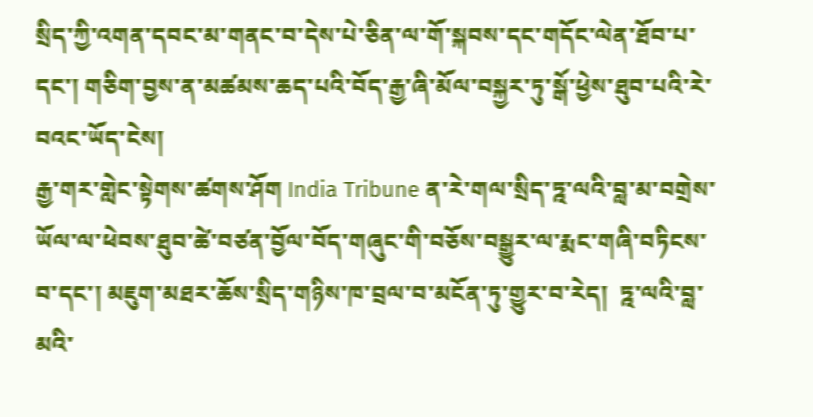སྲིད་ཀྱི་འགན་དབང་མ་གནང་བ་དེས་པེ་ཅིན་ལ་གོ་སྐབས་དང་གདོང་ལེན་ཐོབ་པ་དང་། གཅིག་བྱས་ན་མཚམས་ཆད་པའི་བོད་རྒྱ་ཞི་མོལ་བསྐྱར་ཏུ་སྒོ་ཕྱེས་ཐུབ་པའི་རེ་བའང་ཡོད་ངེས།
རྒྱ་གར་གླེང་སྟེགས་ཚགས་ཤོག India Tribune ན་རེ་གལ་སྲིད་ཏྰ་ལའི་བླ་མ་བགྲེས་ཡོལ་ལ་ཕེབས་ཐུབ་ཚེ་བཙན་བྱོལ་བོད་གཞུང་གི་བཅོས་བསྒྱུར་ལ་རྨང་གཞི་བཏིངས་བ་དང་། མཇུག་མཐར་ཆོས་སྲིད་གཉིས་ཁ་བྲལ་བ་མངོན་ཏུ་གྱུར་བ་རེད།  ཏྰ་ལའི་བླ་མའི་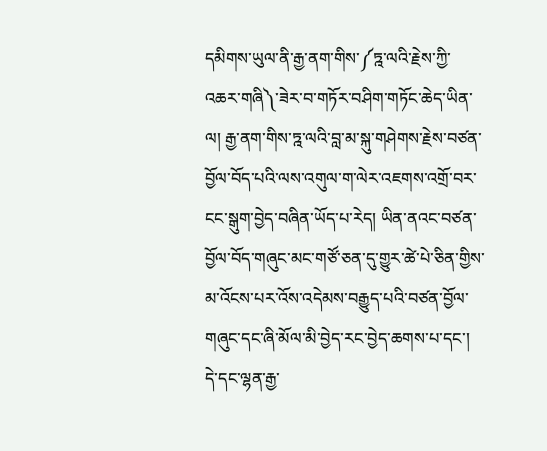དམིགས་ཡུལ་ནི་རྒྱ་ནག་གིས་༼ཏྰ་ལའི་རྗེས་ཀྱི་འཆར་གཞི༽་ཟེར་བ་གཏོར་བཤིག་གཏོང་ཆེད་ཡིན་ལ། རྒྱ་ནག་གིས་ཏྰ་ལའི་བླ་མ་སྐུ་གཤེགས་རྗེས་བཙན་བྱོལ་བོད་པའི་ལས་འགུལ་ག་ལེར་འཇགས་འགྲོ་བར་ངང་སྒུག་བྱེད་བཞིན་ཡོད་པ་རེད། ཡིན་ནའང་བཙན་བྱོལ་བོད་གཞུང་མང་གཙོ་ཅན་དུ་གྱུར་ཚེ་པེ་ཅིན་གྱིས་མ་འོངས་པར་འོས་འདེམས་བརྒྱུད་པའི་བཙན་བྱོལ་གཞུང་དང་ཞི་མོལ་མི་བྱེད་རང་བྱེད་ཆགས་པ་དང་། དེ་དང་ལྷན་རྒྱ་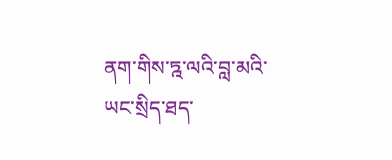ནག་གིས་ཏྰ་ལའི་བླ་མའི་ཡང་སྲིད་ཐད་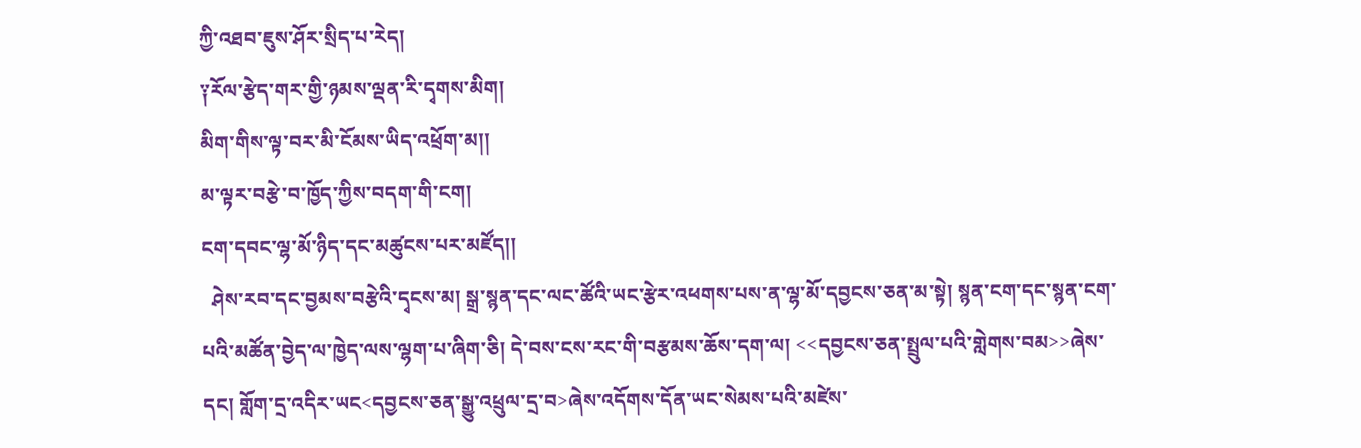ཀྱི་འཐབ་ཇུས་ཤོར་སྲིད་པ་རེད།
༑རོལ་རྩེད་གར་གྱི་ཉམས་ལྡན་རི་དྭགས་མིག།
མིག་གིས་ལྟ་བར་མི་ངོམས་ཡིད་འཕྲོག་མ།།
མ་ལྟར་བརྩེ་བ་ཁྱོད་ཀྱིས་བདག་གི་ངག།
ངག་དབང་ལྷ་མོ་ཉིད་དང་མཚུངས་པར་མཛོད།།
  ཤེས་རབ་དང་བྱམས་བརྩེའི་དྭངས་མ། སྒྲ་སྙན་དང་ལང་ཚོའི་ཡང་རྩེར་འཕགས་པས་ན་ལྷ་མོ་དབྱངས་ཅན་མ་སྟེ། སྙན་ངག་དང་སྙན་ངག་པའི་མཚོན་བྱེད་ལ་ཁྱེད་ལས་ལྷག་པ་ཞིག་ཅི། དེ་བས་ངས་རང་གི་བརྩམས་ཆོས་དག་ལ། <<དབྱངས་ཅན་སྤྲུལ་པའི་གླེགས་བམ>>ཞེས་དང། གློག་དྲ་འདིར་ཡང<དབྱངས་ཅན་སྒྱུ་འཕྲུལ་དྲ་བ>ཞེས་འདོགས་དོན་ཡང་སེམས་པའི་མཛེས་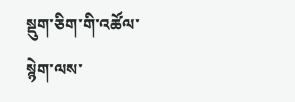སྡུག་ཅིག་གི་འཚོལ་སྙེག་ལས་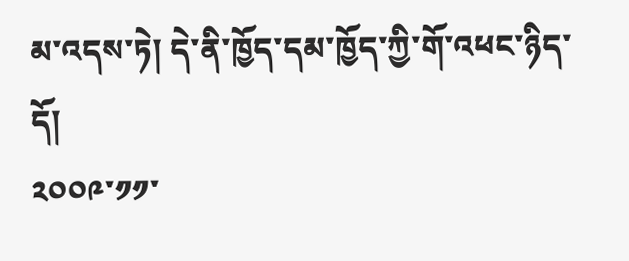མ་འདས་ཏེ། དེ་ནི་ཁྱོད་དམ་ཁྱོད་ཀྱི་གོ་འཕང་ཉིད་དོ།
༢༠༠༩་༡༡་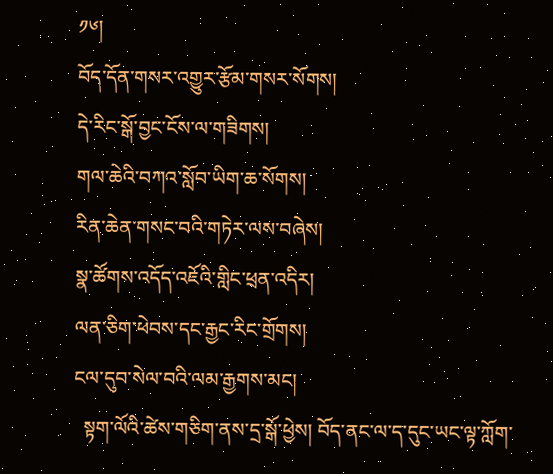༡༦།
བོད་དོན་གསར་འགྱུར་རྩོམ་གསར་སོགས།
དེ་རིང་སྒོ་བྱང་ངོས་ལ་གཟིགས།
གལ་ཆེའི་བཀའ་སློབ་ཡིག་ཆ་སོགས།
རིན་ཆེན་གསང་བའི་གཏེར་ལས་བཞེས།
སྣ་ཚོགས་འདོད་འཇོའི་གླིང་ཕྲན་འདིར།
ལན་ཅིག་ཕེབས་དང་རྒྱང་རིང་གྲོགས།
ངལ་དུབ་སེལ་བའི་ལམ་རྒྱགས་མང།
  སྟག་ལོའི་ཚེས་གཅིག་ནས་དྲ་སྒོ་ཕྱེས། བོད་ནང་ལ་ད་དུང་ཡང་ལྟ་ཀློག་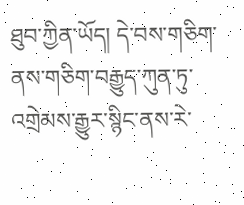ཐུབ་ཀྱིན་ཡོད། དེ་བས་གཅིག་ནས་གཅིག་བརྒྱུད་ཀུན་ཏུ་འགྲེམས་རྒྱུར་སྙིང་ནས་རེ་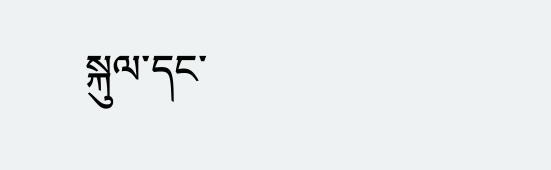སྐུལ་དང་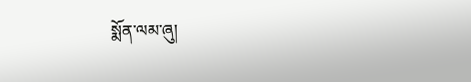སྨོན་ལམ་ཞུ།